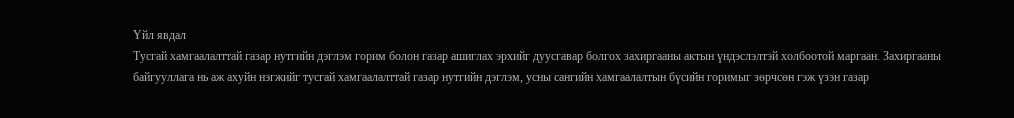Үйл явдал
Тусгай хамгаалалттай газар нутгийн дэглэм горим болон газар ашиглах эрхийг дуусгавар болгох захиргааны актын үндэслэлтэй холбоотой маргаан. Захиргааны байгууллага нь аж ахуйн нэгжийг тусгай хамгаалалттай газар нутгийн дэглэм, усны сангийн хамгаалалтын бүсийн горимыг зөрчсөн гэж үзэн газар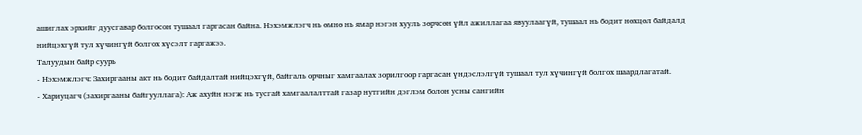ашиглах эрхийг дуусгавар болгосон тушаал гаргасан байна. Нэхэмжлэгч нь өмнө нь ямар нэгэн хууль зөрчсөн үйл ажиллагаа явуулаагүй, тушаал нь бодит нөхцөл байдалд нийцэхгүй тул хүчингүй болгох хүсэлт гаргажээ.
Талуудын байр суурь
- Нэхэмжлэгч: Захиргааны акт нь бодит байдалтай нийцэхгүй, байгаль орчныг хамгаалах зорилгоор гаргасан үндэслэлгүй тушаал тул хүчингүй болгох шаардлагатай.
- Хариуцагч (захиргааны байгууллага): Аж ахуйн нэгж нь тусгай хамгаалалттай газар нутгийн дэглэм болон усны сангийн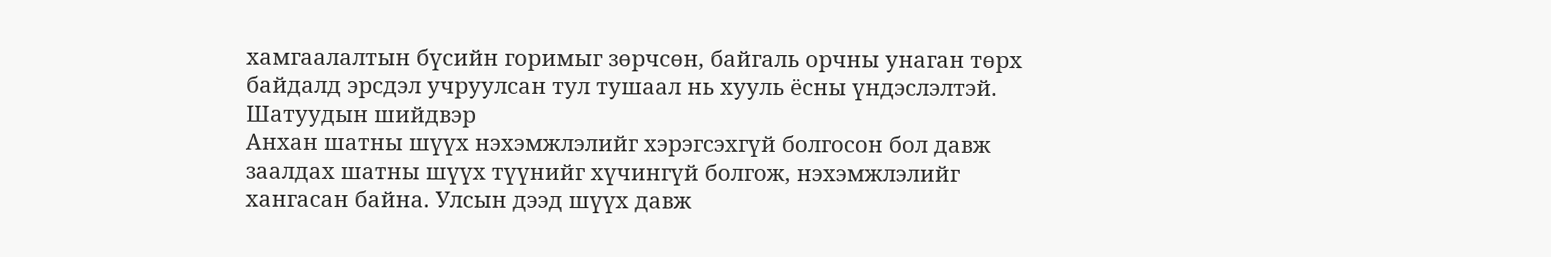хамгаалалтын бүсийн горимыг зөрчсөн, байгаль орчны унаган төрх байдалд эрсдэл учруулсан тул тушаал нь хууль ёсны үндэслэлтэй.
Шатуудын шийдвэр
Анхан шатны шүүх нэхэмжлэлийг хэрэгсэхгүй болгосон бол давж заалдах шатны шүүх түүнийг хүчингүй болгож, нэхэмжлэлийг хангасан байна. Улсын дээд шүүх давж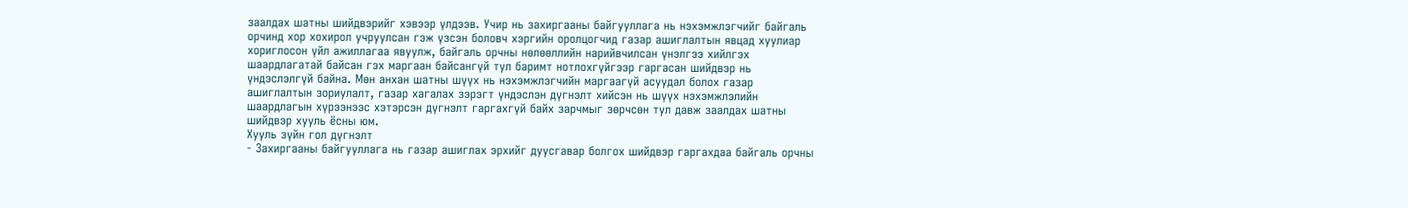заалдах шатны шийдвэрийг хэвээр үлдээв. Учир нь захиргааны байгууллага нь нэхэмжлэгчийг байгаль орчинд хор хохирол учруулсан гэж үзсэн боловч хэргийн оролцогчид газар ашиглалтын явцад хуулиар хориглосон үйл ажиллагаа явуулж, байгаль орчны нөлөөллийн нарийвчилсан үнэлгээ хийлгэх шаардлагатай байсан гэх маргаан байсангүй тул баримт нотлохгүйгээр гаргасан шийдвэр нь үндэслэлгүй байна. Мөн анхан шатны шүүх нь нэхэмжлэгчийн маргаагүй асуудал болох газар ашиглалтын зориулалт, газар хагалах зэрэгт үндэслэн дүгнэлт хийсэн нь шүүх нэхэмжлэлийн шаардлагын хүрээнээс хэтэрсэн дүгнэлт гаргахгүй байх зарчмыг зөрчсөн тул давж заалдах шатны шийдвэр хууль ёсны юм.
Хууль зүйн гол дүгнэлт
- Захиргааны байгууллага нь газар ашиглах эрхийг дуусгавар болгох шийдвэр гаргахдаа байгаль орчны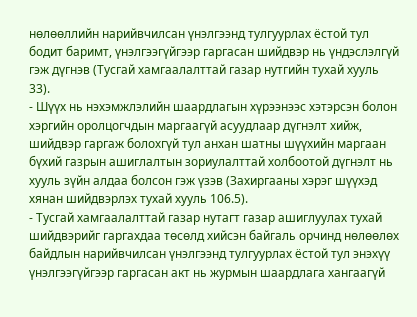нөлөөллийн нарийвчилсан үнэлгээнд тулгуурлах ёстой тул бодит баримт, үнэлгээгүйгээр гаргасан шийдвэр нь үндэслэлгүй гэж дүгнэв (Тусгай хамгаалалттай газар нутгийн тухай хууль 33).
- Шүүх нь нэхэмжлэлийн шаардлагын хүрээнээс хэтэрсэн болон хэргийн оролцогчдын маргаагүй асуудлаар дүгнэлт хийж, шийдвэр гаргаж болохгүй тул анхан шатны шүүхийн маргаан бүхий газрын ашиглалтын зориулалттай холбоотой дүгнэлт нь хууль зүйн алдаа болсон гэж үзэв (Захиргааны хэрэг шүүхэд хянан шийдвэрлэх тухай хууль 106.5).
- Тусгай хамгаалалттай газар нутагт газар ашиглуулах тухай шийдвэрийг гаргахдаа төсөлд хийсэн байгаль орчинд нөлөөлөх байдлын нарийвчилсан үнэлгээнд тулгуурлах ёстой тул энэхүү үнэлгээгүйгээр гаргасан акт нь журмын шаардлага хангаагүй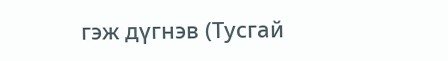гэж дүгнэв (Тусгай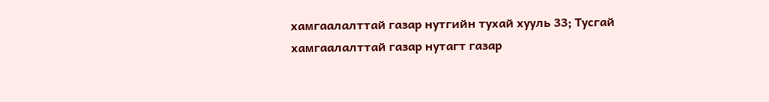хамгаалалттай газар нутгийн тухай хууль 33; Тусгай хамгаалалттай газар нутагт газар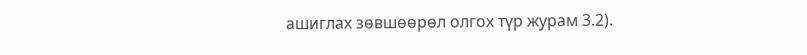ашиглах зөвшөөрөл олгох түр журам 3.2).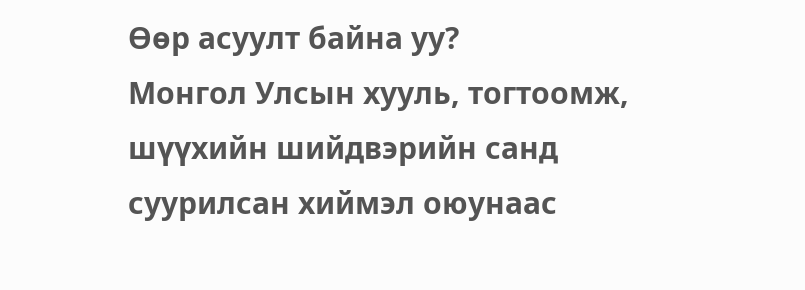Өөр асуулт байна уу?
Монгол Улсын хууль, тогтоомж, шүүхийн шийдвэрийн санд суурилсан хиймэл оюунаас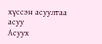хүссэн асуултаа асуу
Асуух